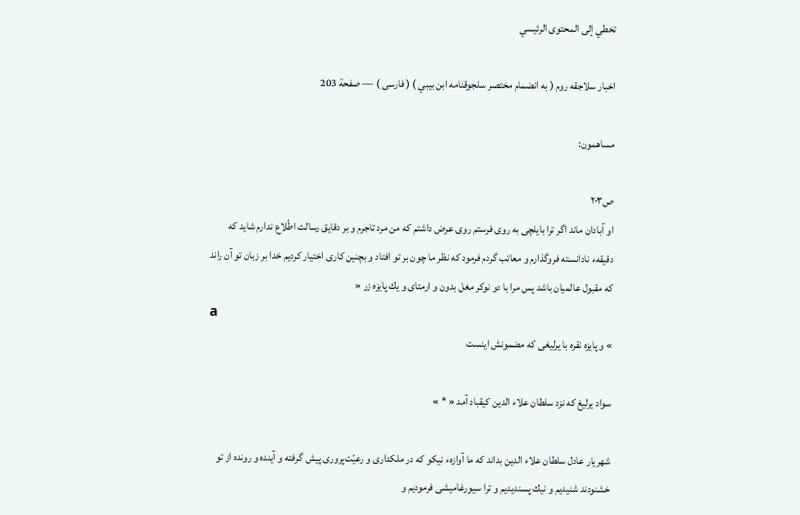تخطي إلى المحتوى الرئيسي

اخبار سلاجقه روم ( به انضمام مختصر سلجوقنامه ابن بيبي ) ( فارسى ) — صفحة 203

مساهمون:

ص٢٠٣
او آبادان ماند اگر ترا بايلچى به روى فرستم روى عرض داشتم كه من مرد تاجرم و بر دقايق رسالت اطّلاع ندارم شايد كه دقيقهء نادانسته فروگذارم و معاتب گردم فرمود كه نظر ما چون بر تو افتاد و بچنين كارى اختيار كرديم خدا بر زبان تو آن راند كه مقبول عالميان باشد پس مرا با دو نوكر مغل بدون و ارمتاى و يك پايزه زر «
a
» و پايزه نقره با يرليغى كه مضمونش اينست

سواد يرليغ كه نزد سلطان علاء الدين كيقباد آمد « * »

شهريار عادل سلطان علاء الدين بداند كه ما آوازهء نيكو كه در ملكدارى و رعيّت‌پرورى پيش گرفته و آينده و رونده از تو خشنودند شنيديم و نيك پسنديديم و ترا سيورغاميشى فرموديم و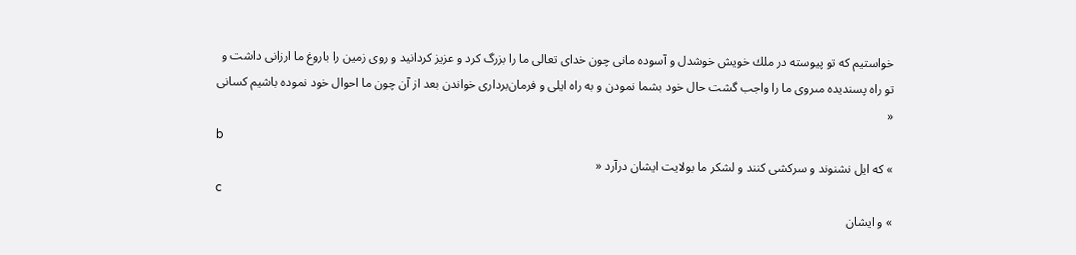خواستيم كه تو پيوسته در ملك خويش خوشدل و آسوده مانى چون خداى تعالى ما را بزرگ كرد و عزيز كردانيد و روى زمين را باروغ ما ارزانى داشت و تو راه پسنديده مىروى ما را واجب گشت حال خود بشما نمودن و به راه ايلى و فرمان‌بردارى خواندن بعد از آن چون ما احوال خود نموده باشيم كسانى «
b
» كه ايل نشنوند و سركشى كنند و لشكر ما بولايت ايشان درآرد «
c
» و ايشان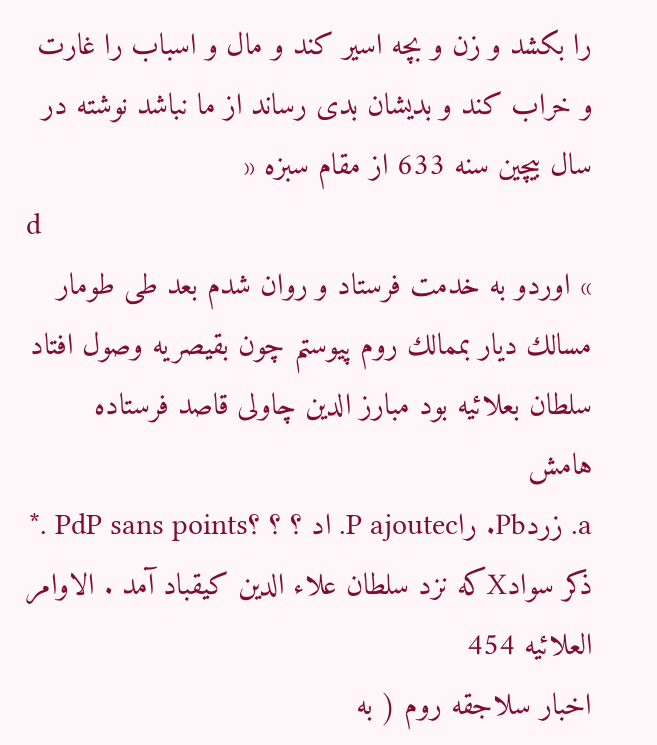را بكشد و زن و بچه اسير كند و مال و اسباب را غارت و خراب كند و بديشان بدى رساند از ما نباشد نوشته در سال بيچين سنه 633 از مقام سبزه «
d
» اوردو به خدمت فرستاد و روان شدم بعد طى طومار مسالك ديار بممالك روم پيوستم چون بقيصريه وصول افتاد سلطان بعلائيه بود مبارز الدين چاولى قاصد فرستاده
هامش
a. زردPb. راP ajoutec. اد ؟ ؟ ؟PdP sans points .* ذكر سوادXكه نزد سلطان علاء الدين كيقباد آمد . الاوامر العلائيه 454
اخبار سلاجقه روم ( به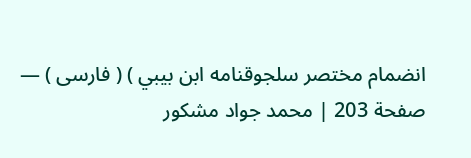انضمام مختصر سلجوقنامه ابن بيبي ) ( فارسى ) — صفحة 203 | محمد جواد مشكور